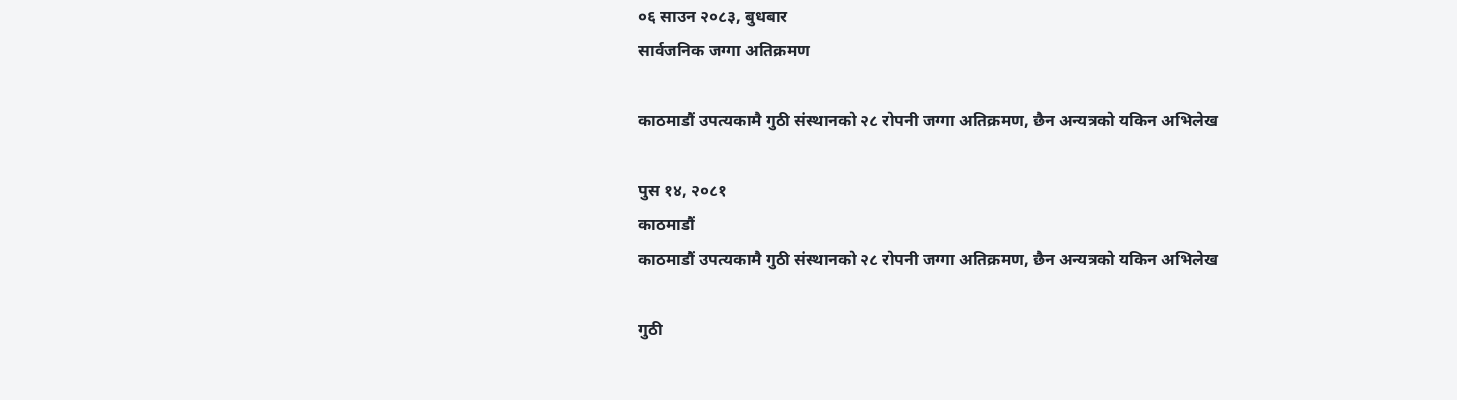०६ साउन २०८३, बुधबार
सार्वजनिक जग्गा अतिक्रमण

काठमाडौं उपत्यकामै गुठी संस्थानको २८ रोपनी जग्गा अतिक्रमण, छैन अन्यत्रको यकिन अभिलेख

पुस १४, २०८१
काठमाडौं
काठमाडौं उपत्यकामै गुठी संस्थानको २८ रोपनी जग्गा अतिक्रमण, छैन अन्यत्रको यकिन अभिलेख

गुठी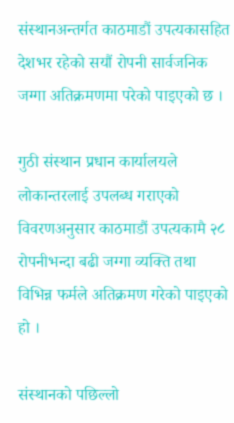संस्थानअन्तर्गत काठमाडौं उपत्यकासहित देशभर रहेको सयौं रोपनी सार्वजनिक जग्गा अतिक्रमणमा परेको पाइएको छ ।

गुठी संस्थान प्रधान कार्यालयले लोकान्तरलाई उपलब्ध गराएको विवरणअनुसार काठमाडौं उपत्यकामै २८ रोपनीभन्दा बढी जग्गा व्यक्ति तथा विभिन्न फर्मले अतिक्रमण गरेको पाइएको हो ।

संस्थानको पछिल्लो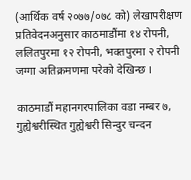(आर्थिक वर्ष २०७७/०७८ को) लेखापरीक्षण प्रतिवेदनअनुसार काठमाडौंमा १४ रोपनी, ललितपुरमा १२ रोपनी, भक्तपुरमा २ रोपनी जग्गा अतिक्रमणमा परेको देखिन्छ ।

काठमाडौं महानगरपालिका वडा नम्बर ७, गुह्येश्वरीस्थित गुह्येश्वरी सिन्दुर चन्दन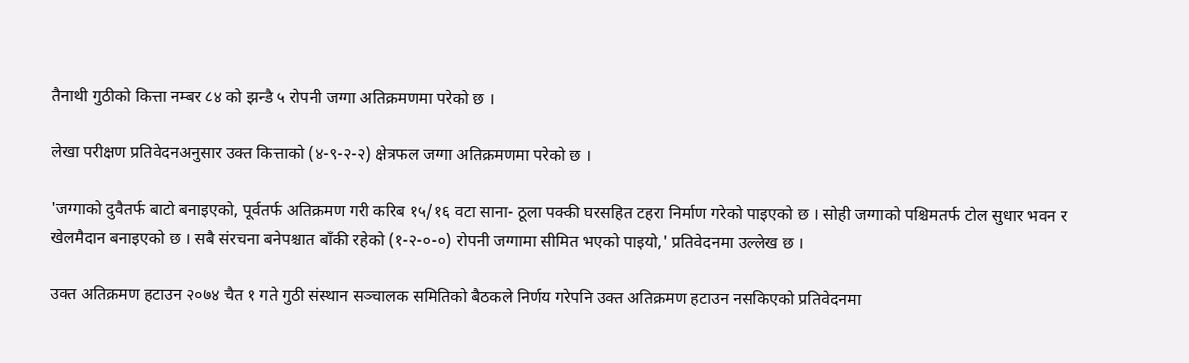तैनाथी गुठीको कित्ता नम्बर ८४ को झन्डै ५ रोपनी जग्गा अतिक्रमणमा परेको छ ।

लेखा परीक्षण प्रतिवेदनअनुसार उक्त कित्ताको (४-९-२-२) क्षेत्रफल जग्गा अतिक्रमणमा परेको छ ।

'जग्गाको दुवैतर्फ बाटो बनाइएको, पूर्वतर्फ अतिक्रमण गरी करिब १५/१६ वटा साना- ठूला पक्की घरसहित टहरा निर्माण गरेको पाइएको छ । सोही जग्गाको पश्चिमतर्फ टोल सुधार भवन र खेलमैदान बनाइएको छ । सबै संरचना बनेपश्चात बाँकी रहेको (१-२-०-०) रोपनी जग्गामा सीमित भएको पाइयो,' प्रतिवेदनमा उल्लेख छ ।

उक्त अतिक्रमण हटाउन २०७४ चैत १ गते गुठी संस्थान सञ्चालक समितिको बैठकले निर्णय गरेपनि उक्त अतिक्रमण हटाउन नसकिएको प्रतिवेदनमा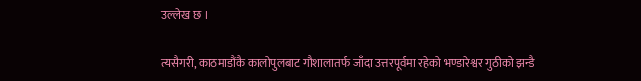उल्लेख छ ।

त्यसैगरी, काठमाडौंकै कालोपुलबाट गौशालातर्फ जाँदा उत्तरपूर्वमा रहेको भण्डारेश्वर गुठीको झन्डै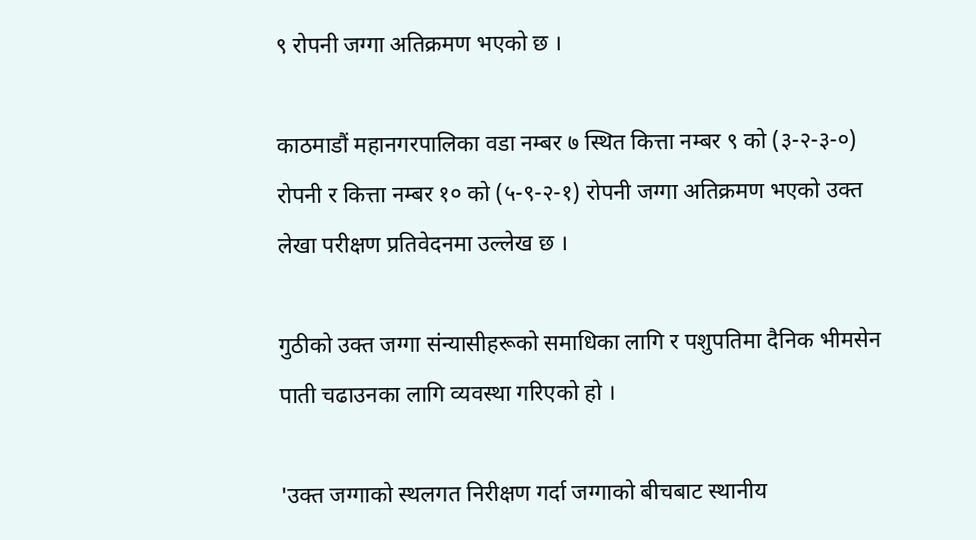९ रोपनी जग्गा अतिक्रमण भएको छ ।

काठमाडौं महानगरपालिका वडा नम्बर ७ स्थित कित्ता नम्बर ९ को (३-२-३-०) रोपनी र कित्ता नम्बर १० को (५-९-२-१) रोपनी जग्गा अतिक्रमण भएको उक्त लेखा परीक्षण प्रतिवेदनमा उल्लेख छ ।

गुठीको उक्त जग्गा संन्यासीहरूको समाधिका लागि र पशुपतिमा दैनिक भीमसेन पाती चढाउनका लागि व्यवस्था गरिएको हो ।

'उक्त जग्गाको स्थलगत निरीक्षण गर्दा जग्गाको बीचबाट स्थानीय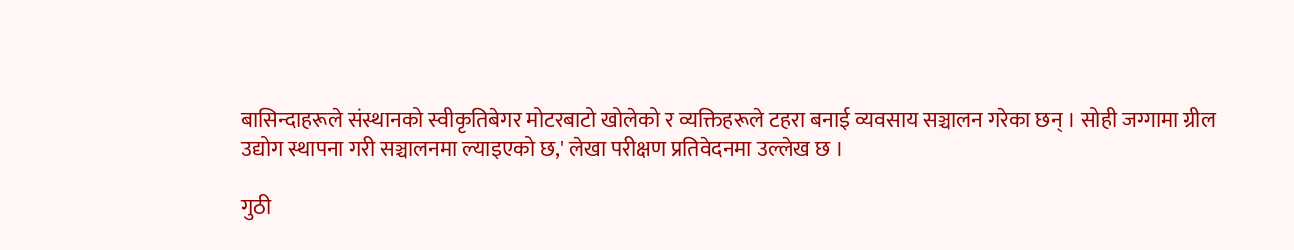बासिन्दाहरूले संस्थानको स्वीकृतिबेगर मोटरबाटो खोलेको र व्यक्तिहरूले टहरा बनाई व्यवसाय सञ्चालन गरेका छन् । सोही जग्गामा ग्रील उद्योग स्थापना गरी सञ्चालनमा ल्याइएको छ,' लेखा परीक्षण प्रतिवेदनमा उल्लेख छ ।

गुठी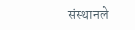संस्थानले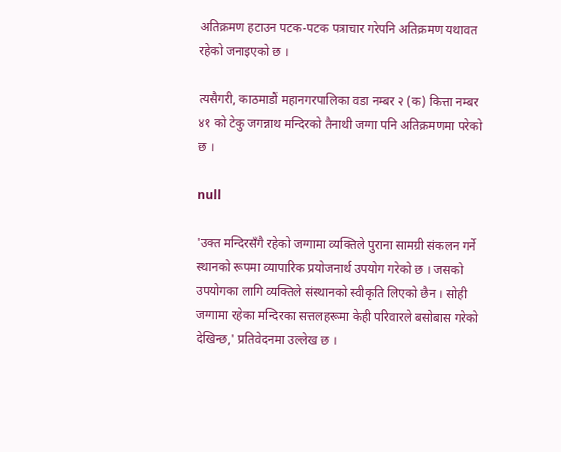अतिक्रमण हटाउन पटक-पटक पत्राचार गरेपनि अतिक्रमण यथावत रहेको जनाइएको छ ।

त्यसैगरी, काठमाडौं महानगरपालिका वडा नम्बर २ (क) कित्ता नम्बर ४१ को टेकु जगन्नाथ मन्दिरको तैनाथी जग्गा पनि अतिक्रमणमा परेको छ ।

null

'उक्त मन्दिरसँगै रहेको जग्गामा व्यक्तिले पुराना सामग्री संकलन गर्ने स्थानको रूपमा व्यापारिक प्रयोजनार्थ उपयोग गरेको छ । जसको उपयोगका लागि व्यक्तिले संस्थानको स्वीकृति लिएको छैन । सोही जग्गामा रहेका मन्दिरका सत्तलहरूमा केही परिवारले बसोबास गरेको देखिन्छ,' प्रतिवेदनमा उल्लेख छ ।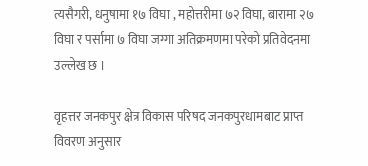त्यसैगरी, धनुषामा १७ विघा , महोत्तरीमा ७२ विघा, बारामा २७ विघा र पर्सामा ७ विघा जग्गा अतिक्रमणमा परेको प्रतिवेदनमा उल्लेख छ ।

वृहत्तर जनकपुर क्षेत्र विकास परिषद जनकपुरधामबाट प्राप्त विवरण अनुसार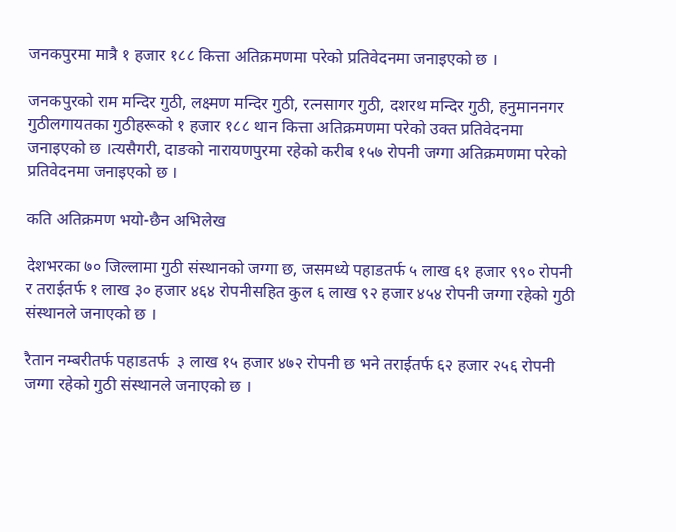जनकपुरमा मात्रै १ हजार १८८ कित्ता अतिक्रमणमा परेको प्रतिवेदनमा जनाइएको छ ।

जनकपुरको राम मन्दिर गुठी, लक्ष्मण मन्दिर गुठी, रत्नसागर गुठी, दशरथ मन्दिर गुठी, हनुमाननगर गुठीलगायतका गुठीहरूको १ हजार १८८ थान कित्ता अतिक्रमणमा परेको उक्त प्रतिवेदनमा जनाइएको छ ।त्यसैगरी, दाङको नारायणपुरमा रहेको करीब १५७ रोपनी जग्गा अतिक्रमणमा परेको प्रतिवेदनमा जनाइएको छ ।

कति अतिक्रमण भयो-छैन अभिलेख

देशभरका ७० जिल्लामा गुठी संस्थानको जग्गा छ, जसमध्ये पहाडतर्फ ५ लाख ६१ हजार ९९० रोपनी र तराईतर्फ १ लाख ३० हजार ४६४ रोपनीसहित कुल ६ लाख ९२ हजार ४५४ रोपनी जग्गा रहेको गुठी संस्थानले जनाएको छ ।

रैतान नम्बरीतर्फ पहाडतर्फ  ३ लाख १५ हजार ४७२ रोपनी छ भने तराईतर्फ ६२ हजार २५६ रोपनी जग्गा रहेको गुठी संस्थानले जनाएको छ ।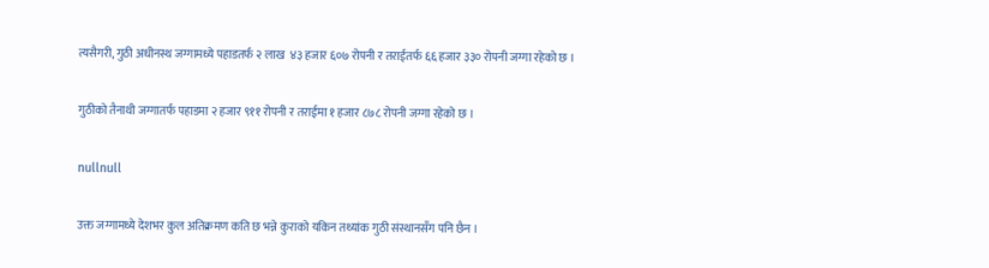त्यसैगरी, गुठी अधीनस्थ जग्गामध्ये पहाडतर्फ २ लाख  ४३ हजार ६०७ रोपनी र तराईतर्फ ६६ हजार ३३० रोपनी जग्गा रहेको छ ।

गुठीको तैनाथी जग्गातर्फ पहाडमा २ हजार ९११ रोपनी र तराईमा १ हजार ८७८ रोपनी जग्गा रहेको छ ।

nullnull

उक्त जग्गामध्ये देशभर कुल अतिक्रमण कति छ भन्ने कुराको यकिन तथ्यांक गुठी संस्थानसँग पनि छैन ।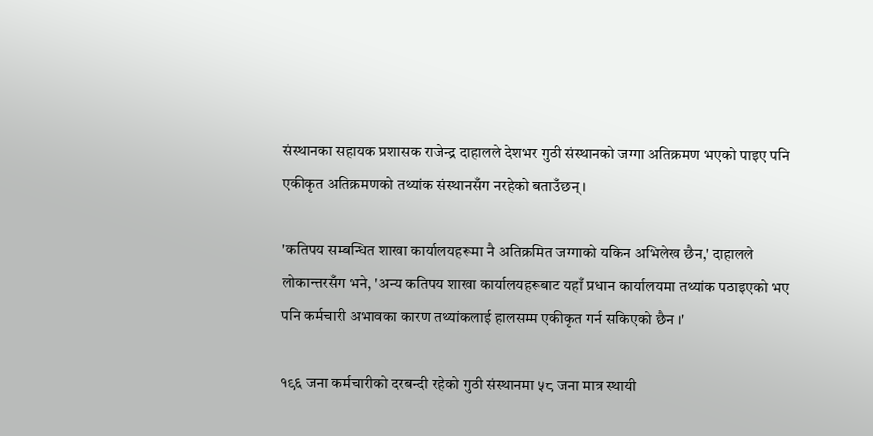संस्थानका सहायक प्रशासक राजेन्द्र दाहालले देशभर गुठी संस्थानको जग्गा अतिक्रमण भएको पाइए पनि एकीकृत अतिक्रमणको तथ्यांक संस्थानसँग नरहेको बताउँछन् ।

'कतिपय सम्बन्धित शाखा कार्यालयहरूमा नै अतिक्रमित जग्गाको यकिन अभिलेख छैन,' दाहालले लोकान्तरसँग भने, 'अन्य कतिपय शाखा कार्यालयहरूबाट यहाँ प्रधान कार्यालयमा तथ्यांक पठाइएको भए पनि कर्मचारी अभावका कारण तथ्यांकलाई हालसम्म एकीकृत गर्न सकिएको छैन ।'

१९६ जना कर्मचारीको दरबन्दी रहेको गुठी संस्थानमा ५८ जना मात्र स्थायी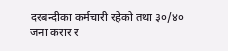दरबन्दीका कर्मचारी रहेको तथा ३०/४० जना करार र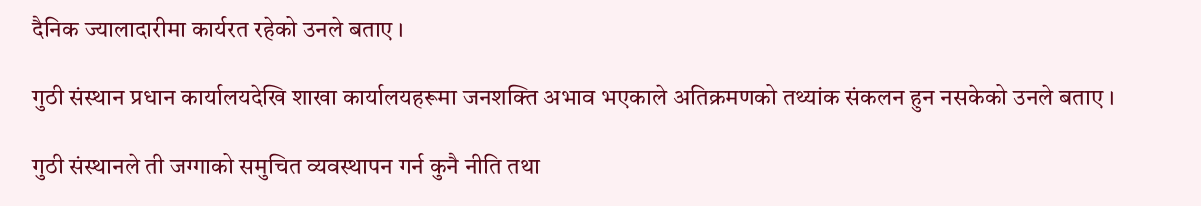दैनिक ज्यालादारीमा कार्यरत रहेको उनले बताए ।

गुठी संस्थान प्रधान कार्यालयदेखि शाखा कार्यालयहरूमा जनशक्ति अभाव भएकाले अतिक्रमणको तथ्यांक संकलन हुन नसकेको उनले बताए ।

गुठी संस्थानले ती जग्गाको समुचित व्यवस्थापन गर्न कुनै नीति तथा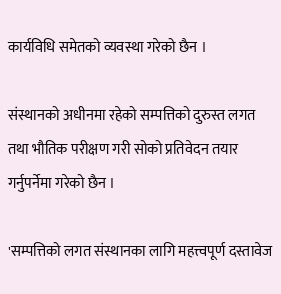कार्यविधि समेतको व्यवस्था गरेको छैन ।

संस्थानको अधीनमा रहेको सम्पत्तिको दुरुस्त लगत तथा भौतिक परीक्षण गरी सोको प्रतिवेदन तयार गर्नुपर्नेमा गरेको छैन ।

'सम्पत्तिको लगत संस्थानका लागि महत्त्वपूर्ण दस्तावेज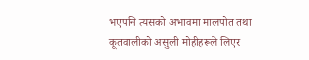भएपनि त्यसको अभावमा मालपोत तथा कूतवालीको असुली मोहीहरूले लिएर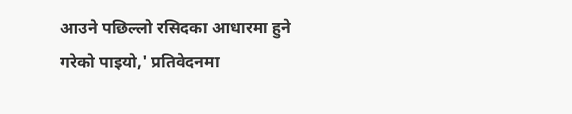आउने पछिल्लो रसिदका आधारमा हुने गरेको पाइयो,' प्रतिवेदनमा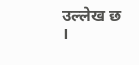उल्लेख छ ।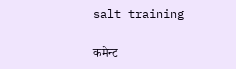salt training

कमेन्ट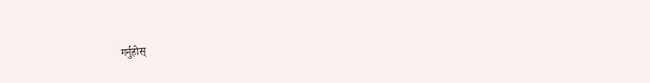गर्नुहोस्